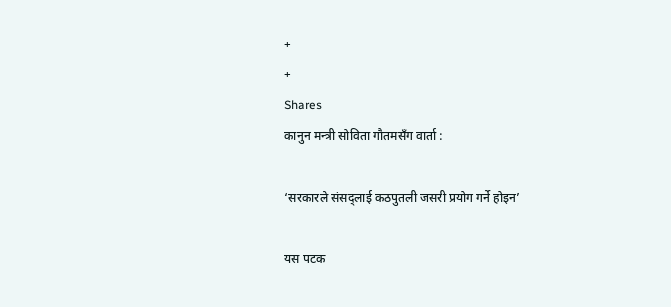+
+
Shares
कानुन मन्त्री सोविता गौतमसँग वार्ता :

‘सरकारले संसद्लाई कठपुतली जसरी प्रयोग गर्ने होइन’

यस पटक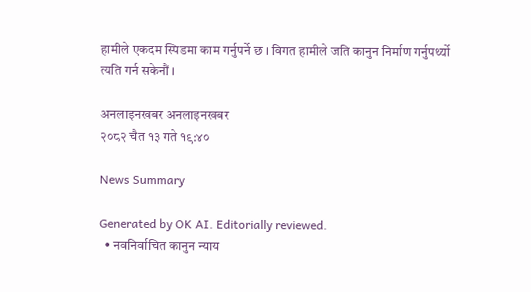हामीले एकदम स्पिडमा काम गर्नुपर्ने छ । विगत हामीले जति कानुन निर्माण गर्नुपर्थ्यो त्यति गर्न सकेनौं ।

अनलाइनखबर अनलाइनखबर
२०८२ चैत १३ गते १९:४०

News Summary

Generated by OK AI. Editorially reviewed.
  • नवनिर्वाचित कानुन न्याय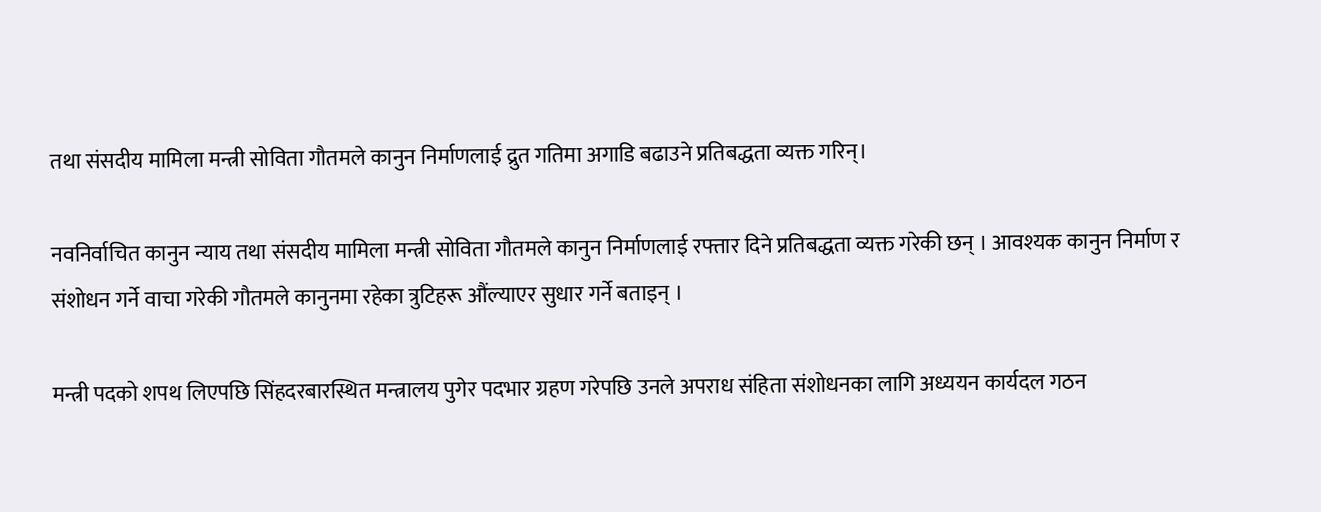तथा संसदीय मामिला मन्त्री सोविता गौतमले कानुन निर्माणलाई द्रुत गतिमा अगाडि बढाउने प्रतिबद्धता व्यक्त गरिन्।

नवनिर्वाचित कानुन न्याय तथा संसदीय मामिला मन्त्री सोविता गौतमले कानुन निर्माणलाई रफ्तार दिने प्रतिबद्धता व्यक्त गरेकी छन् । आवश्यक कानुन निर्माण र संशोधन गर्ने वाचा गरेकी गौतमले कानुनमा रहेका त्रुटिहरू औंल्याएर सुधार गर्ने बताइन् ।

मन्त्री पदको शपथ लिएपछि सिंहदरबारस्थित मन्त्रालय पुगेर पदभार ग्रहण गरेपछि उनले अपराध संहिता संशोधनका लागि अध्ययन कार्यदल गठन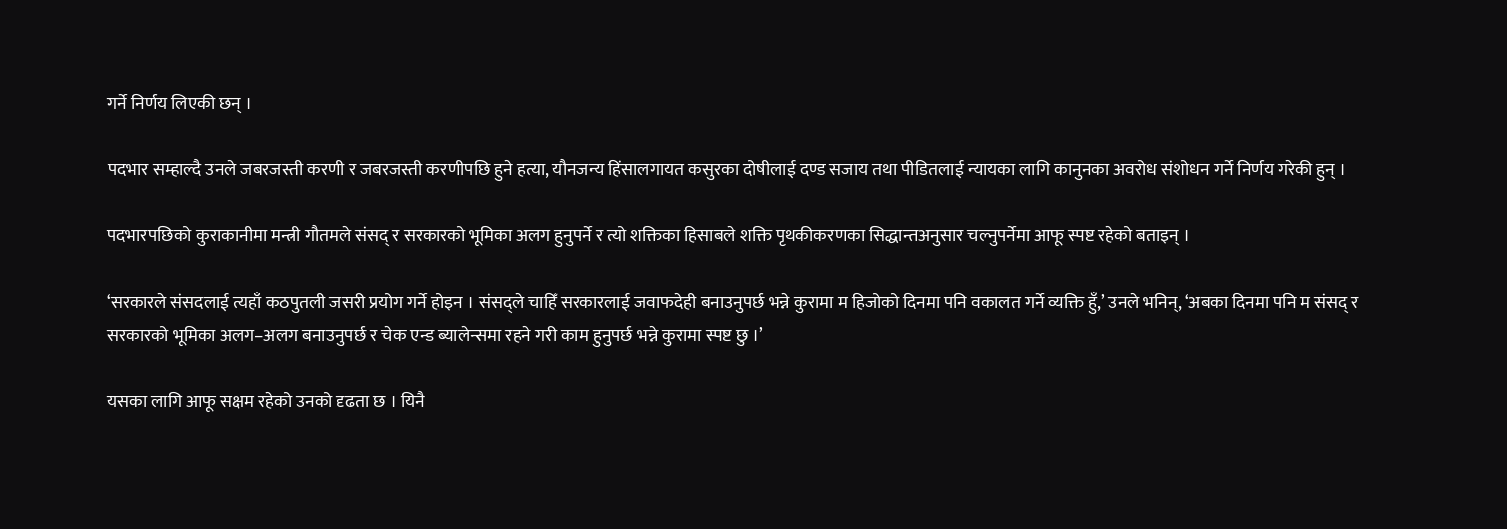गर्ने निर्णय लिएकी छन् ।

पदभार सम्हाल्दै उनले जबरजस्ती करणी र जबरजस्ती करणीपछि हुने हत्या, यौनजन्य हिंसालगायत कसुरका दोषीलाई दण्ड सजाय तथा पीडितलाई न्यायका लागि कानुनका अवरोध संशोधन गर्ने निर्णय गरेकी हुन् ।

पदभारपछिको कुराकानीमा मन्त्री गौतमले संसद् र सरकारको भूमिका अलग हुनुपर्ने र त्यो शक्तिका हिसाबले शक्ति पृथकीकरणका सिद्धान्तअनुसार चल्नुपर्नेमा आफू स्पष्ट रहेको बताइन् ।

‘सरकारले संसदलाई त्यहाँ कठपुतली जसरी प्रयोग गर्ने होइन । संसद्ले चाहिँ सरकारलाई जवाफदेही बनाउनुपर्छ भन्ने कुरामा म हिजोको दिनमा पनि वकालत गर्ने व्यक्ति हुँ,’ उनले भनिन्, ‘अबका दिनमा पनि म संसद् र सरकारको भूमिका अलग–अलग बनाउनुपर्छ र चेक एन्ड ब्यालेन्समा रहने गरी काम हुनुपर्छ भन्ने कुरामा स्पष्ट छु ।’

यसका लागि आफू सक्षम रहेको उनको दृढता छ । यिनै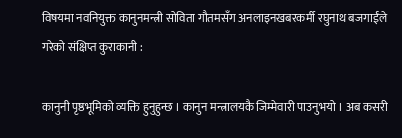विषयमा नवनियुक्त कानुनमन्त्री सोविता गौतमसँग अनलाइनखबरकर्मी रघुनाथ बजगाईंले गरेको संक्षिप्त कुराकानी :

कानुनी पृष्ठभूमिको व्यक्ति हुनुहुन्छ । कानुन मन्त्रालयकै जिम्मेवारी पाउनुभयो । अब कसरी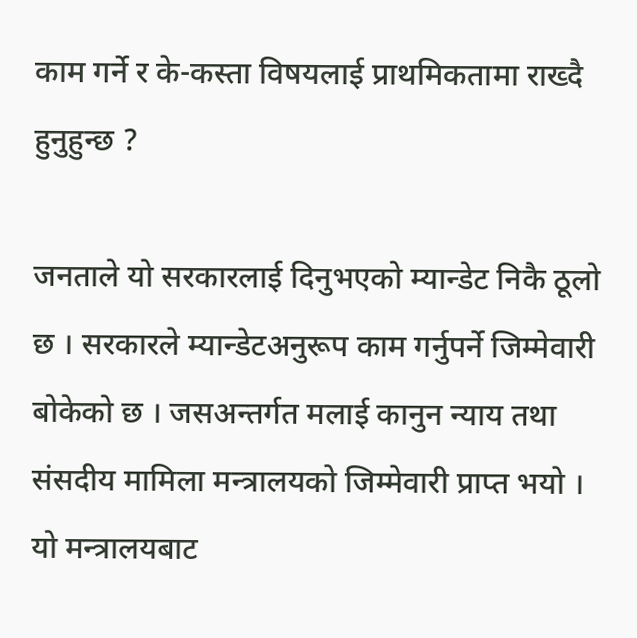काम गर्ने र के-कस्ता विषयलाई प्राथमिकतामा राख्दै हुनुहुन्छ ?

जनताले यो सरकारलाई दिनुभएको म्यान्डेट निकै ठूलो छ । सरकारले म्यान्डेटअनुरूप काम गर्नुपर्ने जिम्मेवारी बोकेको छ । जसअन्तर्गत मलाई कानुन न्याय तथा संसदीय मामिला मन्त्रालयको जिम्मेवारी प्राप्त भयो । यो मन्त्रालयबाट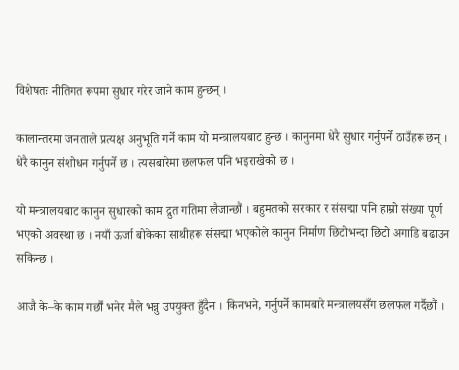विशेषतः नीतिगत रूपमा सुधार गरेर जाने काम हुन्छन् ।

कालान्तरमा जनताले प्रत्यक्ष अनुभूति गर्ने काम यो मन्त्रालयबाट हुन्छ । कानुनमा धेरै सुधार गर्नुपर्ने ठाउँहरू छन् । धेरै कानुन संशोधन गर्नुपर्ने छ । त्यसबारेमा छलफल पनि भइराखेको छ ।

यो मन्त्रालयबाट कानुन सुधारको काम द्रुत गतिमा लैजान्छौं । बहुमतको सरकार र संसद्मा पनि हाम्रो संख्या पूर्ण भएको अवस्था छ । नयाँ ऊर्जा बोकेका साथीहरू संसद्मा भएकोले कानुन निर्माण छिटोभन्दा छिटो अगाडि बढाउन सकिन्छ ।

आजै के–के काम गर्छौं भनेर मैले भन्नु उपयुक्त हुँदैन । किनभने, गर्नुपर्ने कामबारे मन्त्रालयसँग छलफल गर्दैछौं ।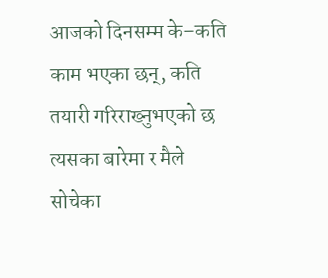आजको दिनसम्म के–कति काम भएका छन्, कति तयारी गरिराख्नुभएको छ त्यसका बारेमा र मैले सोचेका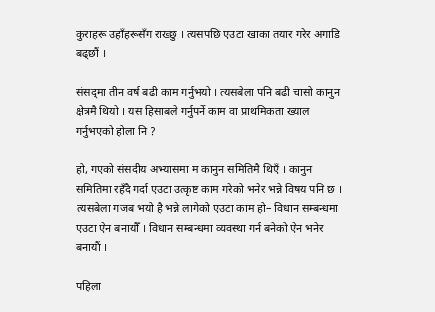कुराहरू उहाँहरूसँग राख्छु । त्यसपछि एउटा खाका तयार गरेर अगाडि बढ्छौं ।

संसद्‌मा तीन वर्ष बढी काम गर्नुभयो । त्यसबेला पनि बढी चासो कानुन क्षेत्रमै थियो । यस हिसाबले गर्नुपर्ने काम वा प्राथमिकता ख्याल गर्नुभएको होला नि ?

हो, गएको संसदीय अभ्यासमा म कानुन समितिमै थिएँ । कानुन समितिमा रहँदै गर्दा एउटा उत्कृष्ट काम गरेको भनेर भन्ने विषय पनि छ । त्यसबेला गजब भयो है भन्ने लागेको एउटा काम हो– विधान सम्बन्धमा एउटा ऐन बनायौँ । विधान सम्बन्धमा व्यवस्था गर्न बनेको ऐन भनेर बनायौं ।

पहिला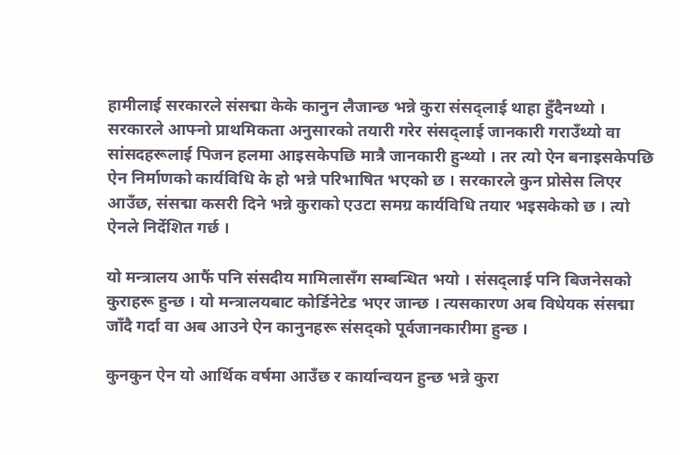हामीलाई सरकारले संसद्मा केके कानुन लैजान्छ भन्ने कुरा संसद्लाई थाहा हुँदैनथ्यो । सरकारले आफ्नो प्राथमिकता अनुसारको तयारी गरेर संसद्लाई जानकारी गराउँथ्यो वा सांसदहरूलाई पिजन हलमा आइसकेपछि मात्रै जानकारी हुन्थ्यो । तर त्यो ऐन बनाइसकेपछि ऐन निर्माणको कार्यविधि के हो भन्ने परिभाषित भएको छ । सरकारले कुन प्रोसेस लिएर आउँछ, संसद्मा कसरी दिने भन्ने कुराको एउटा समग्र कार्यविधि तयार भइसकेको छ । त्यो ऐनले निर्देशित गर्छ ।

यो मन्त्रालय आफैं पनि संसदीय मामिलासँग सम्बन्धित भयो । संसद्लाई पनि बिजनेसको कुराहरू हुन्छ । यो मन्त्रालयबाट कोर्डिनेटेड भएर जान्छ । त्यसकारण अब विधेयक संसद्मा जाँदै गर्दा वा अब आउने ऐन कानुनहरू संसद्को पूर्वजानकारीमा हुन्छ ।

कुनकुन ऐन यो आर्थिक वर्षमा आउँछ र कार्यान्वयन हुन्छ भन्ने कुरा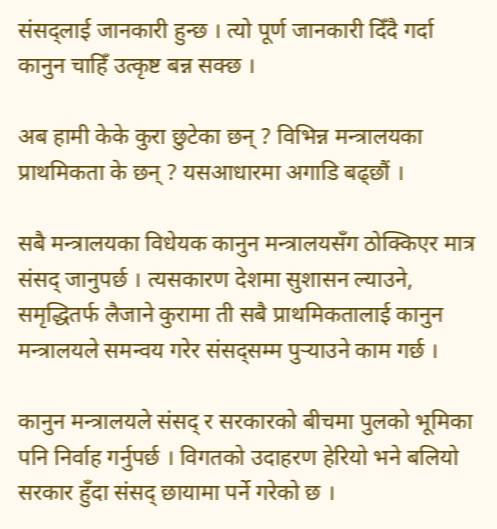संसद्लाई जानकारी हुन्छ । त्यो पूर्ण जानकारी दिँदै गर्दा कानुन चाहिँ उत्कृष्ट बन्न सक्छ ।

अब हामी केके कुरा छुटेका छन् ? विभिन्न मन्त्रालयका प्राथमिकता के छन् ? यसआधारमा अगाडि बढ्छौं ।

सबै मन्त्रालयका विधेयक कानुन मन्त्रालयसँग ठोक्किएर मात्र संसद् जानुपर्छ । त्यसकारण देशमा सुशासन ल्याउने, समृद्धितर्फ लैजाने कुरामा ती सबै प्राथमिकतालाई कानुन मन्त्रालयले समन्वय गरेर संसद्सम्म पुर्‍याउने काम गर्छ ।

कानुन मन्त्रालयले संसद् र सरकारको बीचमा पुलको भूमिका पनि निर्वाह गर्नुपर्छ । विगतको उदाहरण हेरियो भने बलियो सरकार हुँदा संसद् छायामा पर्ने गरेको छ ।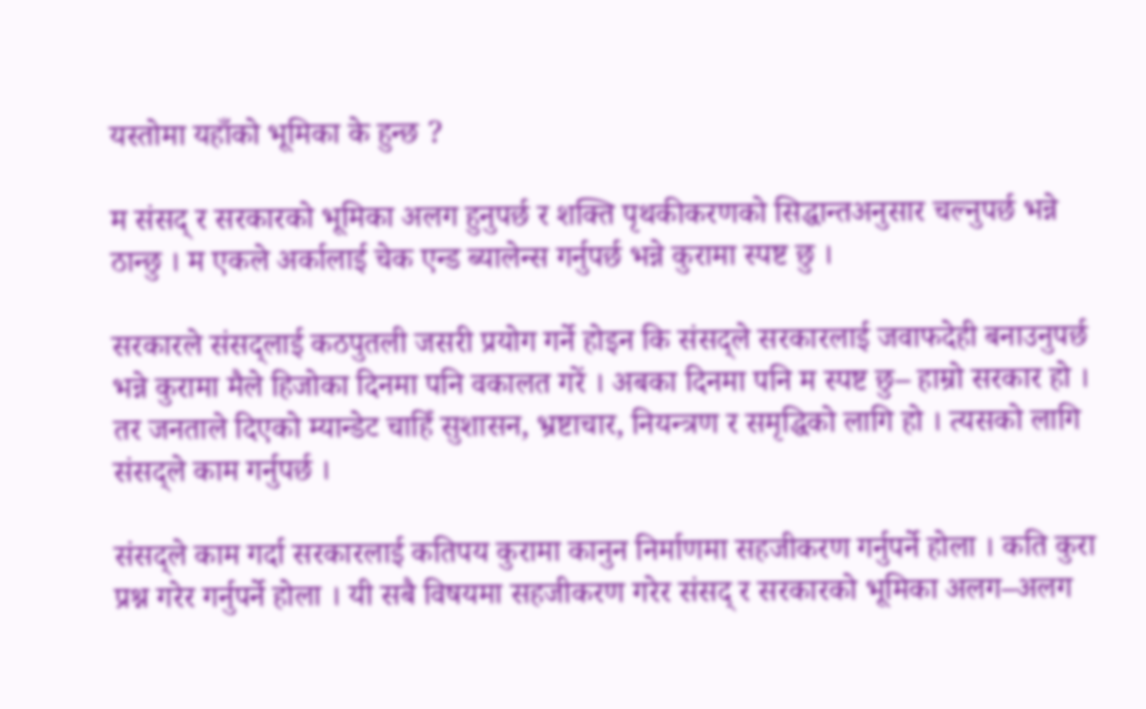यस्तोमा यहाँको भूमिका के हुन्छ ?

म संसद् र सरकारको भूमिका अलग हुनुपर्छ र शक्ति पृथकीकरणको सिद्धान्तअनुसार चल्नुपर्छ भन्ने ठान्छु । म एकले अर्कालाई चेक एन्ड ब्यालेन्स गर्नुपर्छ भन्ने कुरामा स्पष्ट छु ।

सरकारले संसद्लाई कठपुतली जसरी प्रयोग गर्ने होइन कि संसद्ले सरकारलाई जवाफदेही बनाउनुपर्छ भन्ने कुरामा मैले हिजोका दिनमा पनि वकालत गरें । अबका दिनमा पनि म स्पष्ट छु– हाम्रो सरकार हो । तर जनताले दिएको म्यान्डेट चाहिँ सुशासन, भ्रष्टाचार, नियन्त्रण र समृद्धिको लागि हो । त्यसको लागि संसद्ले काम गर्नुपर्छ ।

संसद्ले काम गर्दा सरकारलाई कतिपय कुरामा कानुन निर्माणमा सहजीकरण गर्नुपर्ने होला । कति कुरा प्रश्न गरेर गर्नुपर्ने होला । यी सबै विषयमा सहजीकरण गरेर संसद् र सरकारको भूमिका अलग–अलग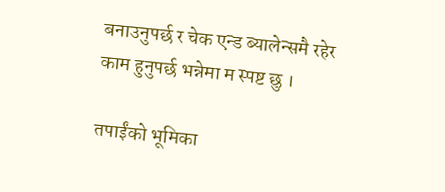बनाउनुपर्छ र चेक एन्ड ब्यालेन्समै रहेर काम हुनुपर्छ भन्नेमा म स्पष्ट छु ।

तपाईंको भूमिका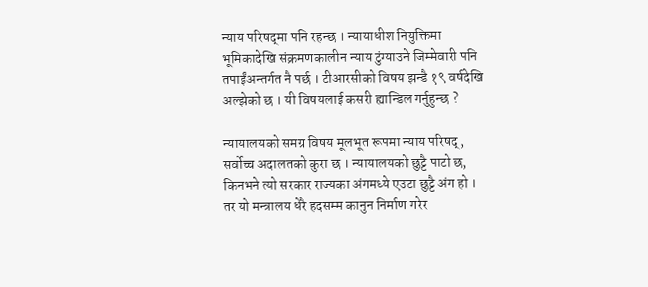न्याय परिषद्‌मा पनि रहन्छ । न्यायाधीश नियुक्तिमा भूमिकादेखि संक्रमणकालीन न्याय टुंग्याउने जिम्मेवारी पनि तपाईंअन्तर्गत नै पर्छ । टीआरसीको विषय झन्डै १९ वर्षदेखि अल्झेको छ । यी विषयलाई कसरी ह्यान्डिल गर्नुहुन्छ ?

न्यायालयको समग्र विषय मूलभूत रूपमा न्याय परिषद्, सर्वोच्च अदालतको कुरा छ । न्यायालयको छुट्टै पाटो छ, किनभने त्यो सरकार राज्यका अंगमध्ये एउटा छुट्टै अंग हो । तर यो मन्त्रालय धेरै हदसम्म कानुन निर्माण गरेर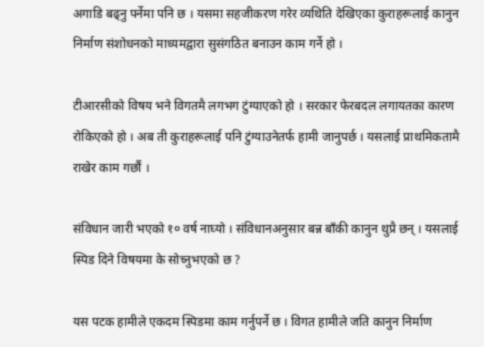अगाडि बढ्नु पर्नेमा पनि छ । यसमा सहजीकरण गरेर व्यथिति देखिएका कुराहरूलाई कानुन निर्माण संशोधनको माध्यमद्वारा सुसंगठित बनाउन काम गर्ने हो ।

टीआरसीको विषय भने विगतमै लगभग टुंग्याएको हो । सरकार फेरबदल लगायतका कारण रोकिएको हो । अब ती कुराहरूलाई पनि टुंग्याउनेतर्फ हामी जानुपर्छ । यसलाई प्राथमिकतामै राखेर काम गर्छौं ।

संविधान जारी भएको १० वर्ष नाघ्यो । संविधानअनुसार बन्न बाँकी कानुन थुप्रै छन् । यसलाई स्पिड दिने विषयमा के सोच्नुभएको छ ?

यस पटक हामीले एकदम स्पिडमा काम गर्नुपर्ने छ । विगत हामीले जति कानुन निर्माण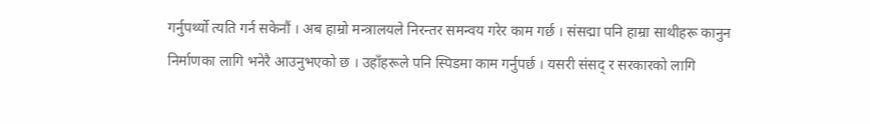गर्नुपर्थ्यो त्यति गर्न सकेनौं । अब हाम्रो मन्त्रालयले निरन्तर समन्वय गरेर काम गर्छ । संसद्मा पनि हाम्रा साथीहरू कानुन निर्माणका लागि भनेरै आउनुभएको छ । उहाँहरूले पनि स्पिडमा काम गर्नुपर्छ । यसरी संसद् र सरकारको लागि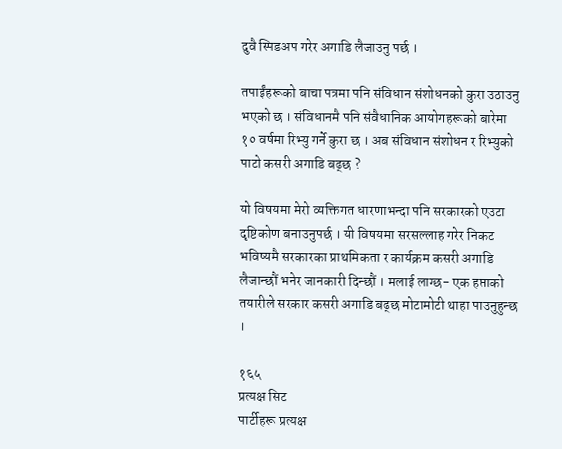दुवै स्पिडअप गरेर अगाडि लैजाउनु पर्छ ।

तपाईंहरूको बाचा पत्रमा पनि संविधान संशोधनको कुरा उठाउनु भएको छ । संविधानमै पनि संवैधानिक आयोगहरूको बारेमा १० वर्षमा रिभ्यु गर्ने कुरा छ । अब संविधान संशोधन र रिभ्युको पाटो कसरी अगाडि बढ्छ ?

यो विषयमा मेरो व्यक्तिगत धारणाभन्दा पनि सरकारको एउटा दृष्टिकोण बनाउनुपर्छ । यी विषयमा सरसल्लाह गरेर निकट भविष्यमै सरकारका प्राथमिकता र कार्यक्रम कसरी अगाडि लैजान्छौं भनेर जानकारी दिन्छौं । मलाई लाग्छ- एक हप्ताको तयारीले सरकार कसरी अगाडि बढ्छ मोटामोटी थाहा पाउनुहुन्छ ।

१६५
प्रत्यक्ष सिट
पार्टीहरू प्रत्यक्ष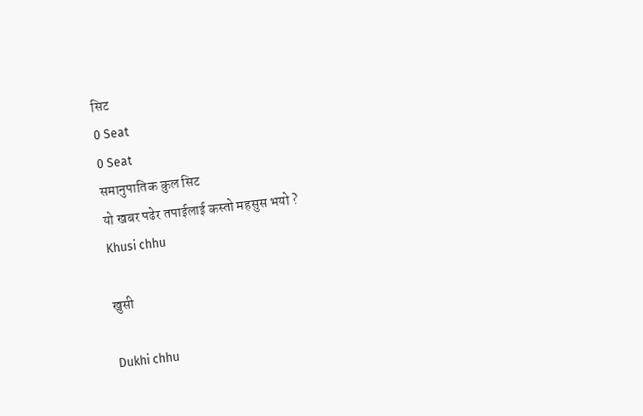सिट
0 Seat
0 Seat
समानुपातिक कुल सिट
यो खबर पढेर तपाईलाई कस्तो महसुस भयो ?
Khusi chhu

खुसी

Dukhi chhu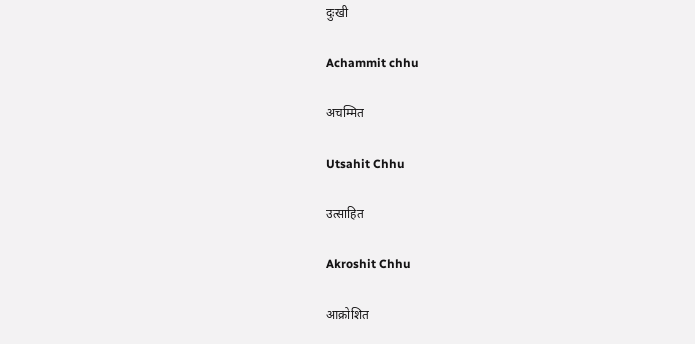दुःखी

Achammit chhu

अचम्मित

Utsahit Chhu

उत्साहित

Akroshit Chhu

आक्रोशित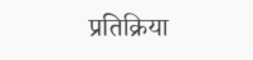प्रतिक्रिया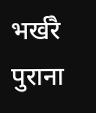भर्खरै पुराना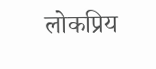लोकप्रिय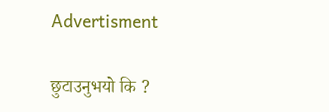Advertisment

छुटाउनुभयो कि ?